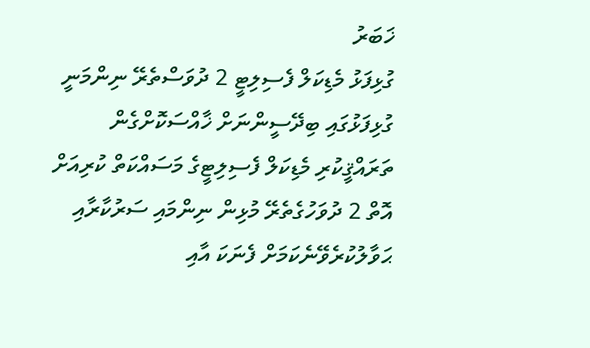ޚަބަރު
ގުޅިފަޅު މެޑިކަލް ފެސިލިޓީ 2 ދުވަސްތެރޭ ނިންމަނީ
ގުޅިފަޅުގައި ބިދޭސީންނަށް ޚާއްސަކޮށްގެން ތަރައްޤީކުރި މެޑިކަލް ފެސިލިޓީގެ މަސައްކަތް ކުރިއަށް އޮތް 2 ދުވަހުގެތެރޭ މުޅިން ނިންމައި ސަރުކާރާއި ޙަވާލުކުރެވޭނެކަމަށް ފެނަކަ އާއި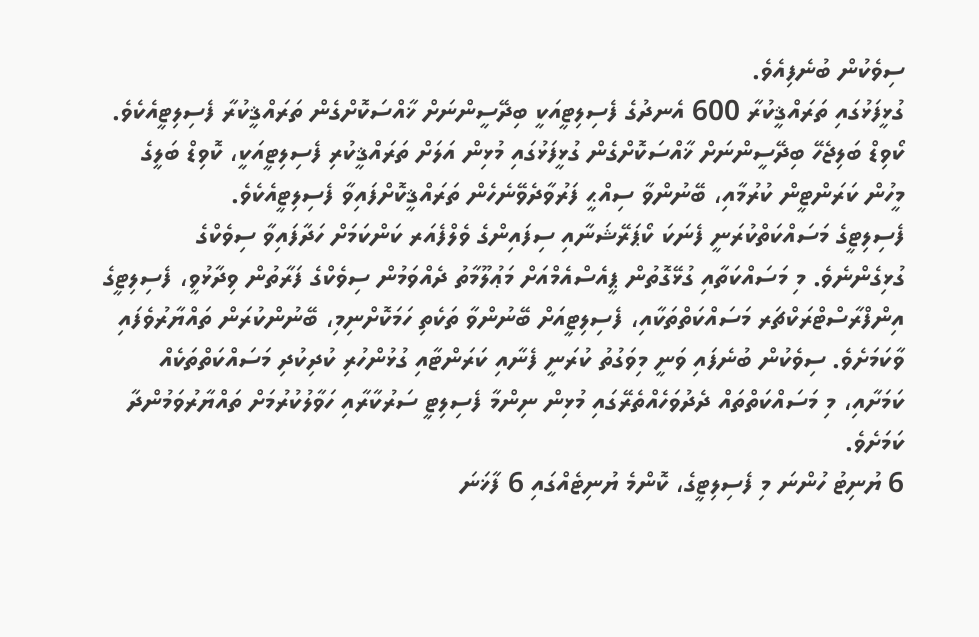ސިވެކުން ބުނެފިއެވެ.
ގުޅީފަޅުގައި ތަރައްޤީކުރާ 600 އެނދުގެ ފެސިލިޓީއަކީ ބިދޭސީންނަށް ޚާއްސަކޮށްގެން ތަރައްޤީކުރާ ފެސިލިޓީއެކެވެ. ކޯވިޑް ބަލިޖެހޭ ބިދޭސީންނަށް ޚާއްސަކޮށްގެން ގުޅީފަޅުގައި މުޅިން އަލަށް ތަރައްޤީކުރި ފެސިލިޓީއަކީ، ކޮވިޑް ބަލީގެ މީހުން ކަރަންޓީން ކުރުމާއި، ބޭނުންވާ ސިއްޙީ ފަރުވާދެވޭނެހެން ތަރައްޤީކޮށްފައިވާ ފެސިލިޓީއެކެވެ.
ފެސިލިޓީގެ މަސައްކަތްކުރަނީ ފެނަކަ ކޯޕަރޭޝަނާއި ސިފައިންގެ ވެލްފެއަރ ކަންކަމަށް ހަދާފައިވާ ސިވެކްގެ ގުޅިގެންނެވެ. މި މަސައްކަތާއި ގުޅޭގޮތުން ޕީއެސްއެމްއަށް މަޢުލޫމާތު ދެއްވަމުން ސިވެކްގެ ފަރާތުން ވިދާޅުވީ، ފެސިލިޓީގެ އިންފްރާސްޓްރަކްޗަރ މަސައްކަތްތަކާއި، ފެސިލިޓީއަށް ބޭނުންވާ ތަކެތި ހަމަކޮށްނިމި، ބޭނުންކުރަން ތައްޔާރުވެފައި ވާކަމަށެވެ. ސިވެކުން ބުނެފައި ވަނީ މިވަގުތު ކުރަނީ ފެނާއި ކަރަންޓާއި ގުޅުންހުރި ކުދިކުދި މަސައްކަތްތަކެއް ކަމަށާއި، މި މަސައްކަތްތައް ދެދުވަހެއްތެރޭގައި މުޅިން ނިންމާ ފެސިލިޓީ ސަރުކާރާއި ހަވާލުކުރުމަށް ތައްޔާރުވަމުންދާ ކަމަށެވެ.
6 ޔުނިޓު ހުންނަ މި ފެސިލިޓީގެ، ކޮންމެ ޔުނިޓެއްގައި 6 ފާޚަނަ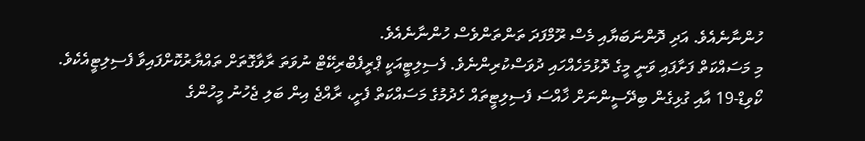ހުންނާނެއެވެ. އަދި ދޮންނަބަޔާއި މެސް ރޫމްފަދަ ތަންތަންވެސް ހުންނާނެއެވެ.
މި މަސައްކަތް ފަށާފައި ވަނީ މީގެ ދޮޅުމަހެއްހައި ދުވަސްކުރިންނެވެ. ފެސިލިޓީއަކީ ޕްރީފެބްރިކޭޓް ނުވަތަ ރާވާގޮތަށް ތައްޔާރުކޮށްފައިވާ ފެސިލިޓީއެކެވެ.
ކޯވިޑް-19 އާއި ގުޅިގެން ބިދޭސީންނަށް ޚާއްސަ ފެސިލިޓީތައް ހެދުމުގެ މަސައްކަތް ފެށީ، ރާއްޖެ އިން ބަލި ޖެހުނު މީހުންގެ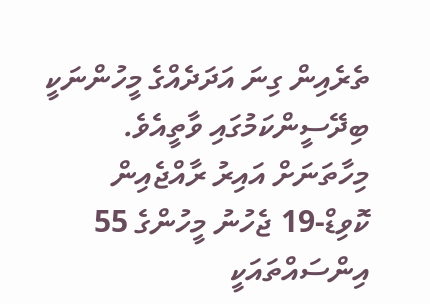ތެރެއިން ގިނަ އަދަދެއްގެ މީހުންނަކީ ބިދޭސީންކަމުގައި ވާތީއެވެ. މިހާތަނަށް އައިރު ރާއްޖެއިން ކޮވިޑް-19 ޖެހުނު މީހުންގެ 55 އިންސައްތައަކީ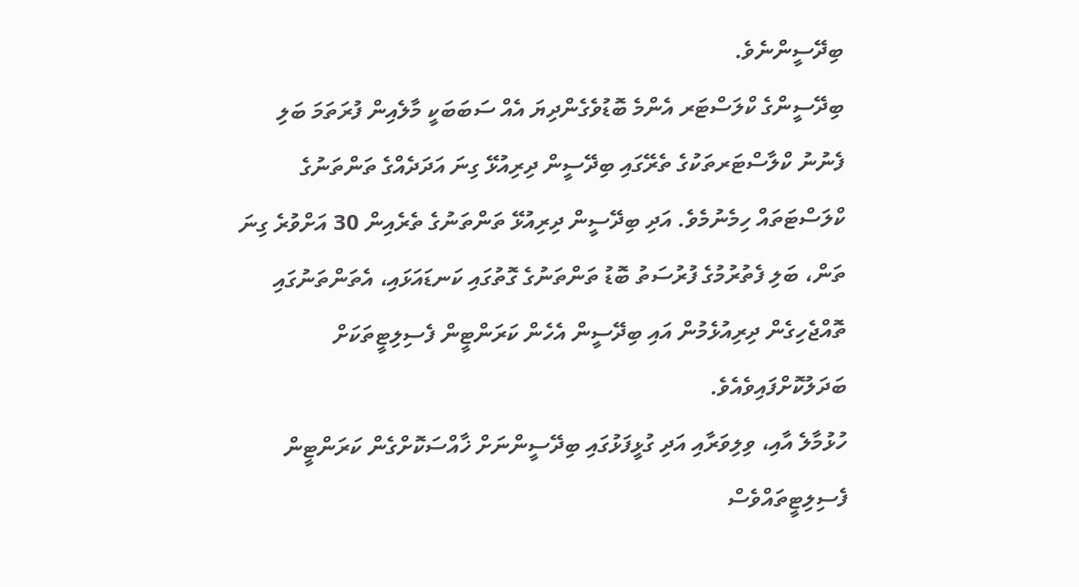ބިދޭސީންނެވެ.
ބިދޭސީންގެ ކްލަސްޓަރ އެންމެ ބޮޑުވެގެންދިޔަ އެއް ސަބަބަކީ މާލެއިން ފުރަތަމަ ބަލި ފެނުނު ކްލާސްޓަރތަކުގެ ތެރޭގައި ބިދޭސީން ދިރިއުޅޭ ގިނަ އަދަދެއްގެ ތަންތަނުގެ ކްލަސްޓަތައް ހިމެނުމެވެ. އަދި ބިދޭސީން ދިރިއުޅޭ ތަންތަނުގެ ތެރެއިން 30 އަށްވުރެ ގިނަ ތަން، ބަލި ފެތުރުމުގެ ފުރުސަތު ބޮޑު ތަންތަނުގެ ގޮތުގައި ކަނޑައަޅައި، އެތަންތަނުގައި ތޮއްޖެހިގެން ދިރިއުޅެމުން އައި ބިދޭސީން އެހެން ކަރަންޓީން ފެސިލިޓީތަކަށް ބަދަލުކޮށްފައިވެއެވެ.
ހުޅުމާލެ އާއި، ވިލިވަރާއި އަދި ގުޅީފަޅުގައި ބިދޭސީންނަށް ޚާއްސަކޮށްގެން ކަރަންޓީން ފެސިލިޓީތައްވެސް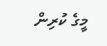މީގެ ކުރިން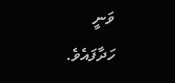ވަނީ ހަދާފައެވެ.